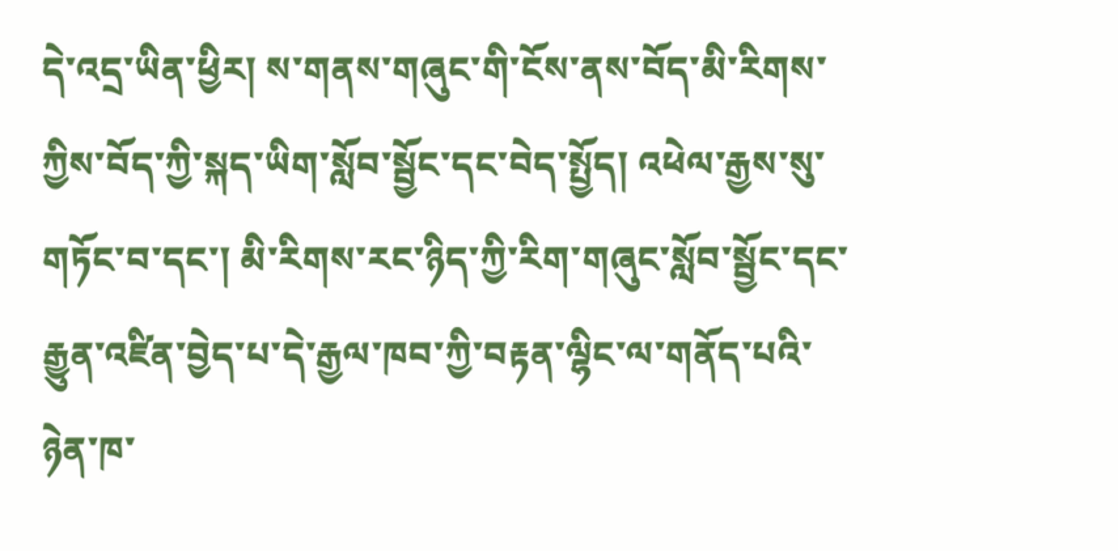དེ་འདྲ་ཡིན་ཕྱིར། ས་གནས་གཞུང་གི་ངོས་ནས་བོད་མི་རིགས་ཀྱིས་བོད་ཀྱི་སྐད་ཡིག་སློབ་སྦྱོང་དང་བེད་སྤྱོད། འཕེལ་རྒྱས་སུ་གཏོང་བ་དང་། མི་རིགས་རང་ཉིད་ཀྱི་རིག་གཞུང་སློབ་སྦྱོང་དང་རྒྱུན་འཛིན་བྱེད་པ་དེ་རྒྱལ་ཁབ་ཀྱི་བརྟན་ལྷིང་ལ་གནོད་པའི་ཉེན་ཁ་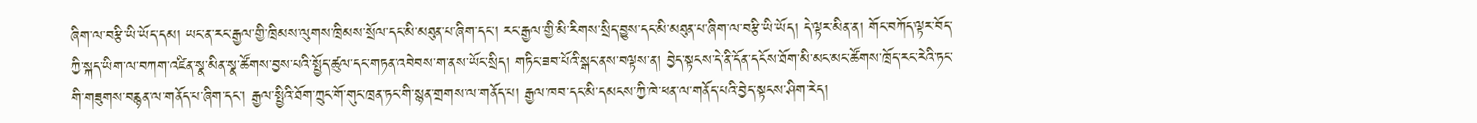ཞིག་ལ་བརྩི་ཡི་ཡོད་དམ། ཡང་ན་རང་རྒྱལ་གྱི་ཁྲིམས་ལུགས་ཁྲིམས་སྲོལ་དང་མི་མཐུན་པ་ཞིག་དང་། རང་རྒྱལ་གྱི་མི་རིགས་སྲིད་བྱུས་དང་མི་མཐུན་པ་ཞིག་ལ་བརྩི་ཡི་ཡོད། དེ་ལྟར་མིན་ན། གོང་བཀོད་ལྟར་བོད་ཀྱི་སྐད་ཡིག་ལ་བཀག་འཛིན་སྣ་མིན་སྣ་ཚོགས་བྱས་པའི་སྤྱོད་ཚུལ་དང་གཏན་འབེབས་ག་ནས་ཡོང་སྲིད། གཏིང་ཟབ་པོའི་སྒང་ནས་བལྟས་ན། བྱེད་སྟངས་དེ་ནི་དོན་དངོས་ཐོག་མི་མང་མང་ཚོགས་ཁྲོད་རང་རེའི་ཏང་གི་གཟུགས་བརྙན་ལ་གནོད་པ་ཞིག་དང་། རྒྱལ་སྤྱིའི་ཐོག་ཀྲུང་གོ་གུང་ཁྲན་ཏང་གི་སྙན་གྲགས་ལ་གནོད་པ། རྒྱལ་ཁབ་དང་མི་དམངས་ཀྱི་ཁེ་ཕན་ལ་གནོད་པའི་བྱེད་སྟངས་ཤིག་རེད།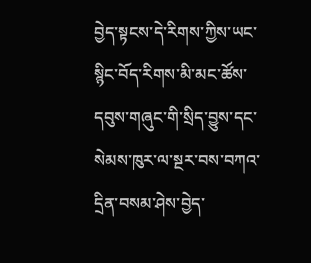བྱེད་སྟངས་དེ་རིགས་ཀྱིས་ཡང་སྙིང་བོད་རིགས་མི་མང་ཚོས་དབུས་གཞུང་གི་སྲིད་བྱུས་དང་སེམས་ཁུར་ལ་སྔར་བས་བཀའ་དྲིན་བསམ་ཤེས་བྱེད་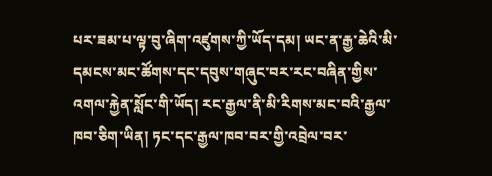པར་ཟམ་པ་ལྟ་བུ་ཞིག་འཛུགས་ཀྱི་ཡོད་དམ། ཡང་ན་རྒྱ་ཆེའི་མི་དམངས་མང་ཚོགས་དང་དབུས་གཞུང་བར་རང་བཞིན་གྱིས་འགལ་རྐྱེན་སློང་གི་ཡོད། རང་རྒྱལ་ནི་མི་རིགས་མང་བའི་རྒྱལ་ཁབ་ཅིག་ཡིན། ཏང་དང་རྒྱལ་ཁབ་བར་གྱི་འབྲེལ་བར་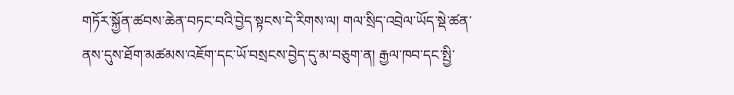གཏོར་སྐྱོན་ཚབས་ཆེན་བཏང་བའི་བྱེད་སྟངས་དེ་རིགས་ལ། གལ་སྲིད་འབྲེལ་ཡོད་སྡེ་ཚན་ནས་དུས་ཐོག་མཚམས་འཇོག་དང་ཡོ་བསྲངས་བྱེད་དུ་མ་བཅུག་ན། རྒྱལ་ཁབ་དང་སྤྱི་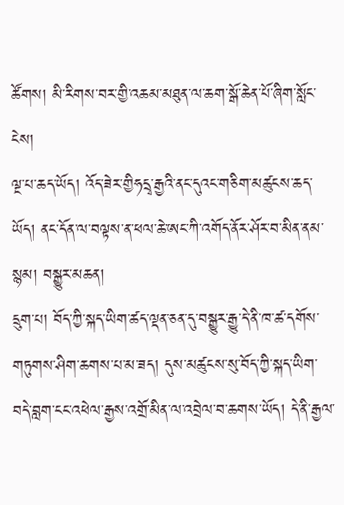ཚོགས། མི་རིགས་བར་གྱི་འཆམ་མཐུན་ལ་ཆག་སྒོ་ཆེན་པོ་ཞིག་སློང་ངེས།
ལྔ་པ་ཆད་ཡོད། འོད་ཟེར་གྱིཧདྲྭ་རྒྱའི་ནང་དུའང་གཅིག་མཚུངས་ཆད་ཡོད། ནང་དོན་ལ་བལྟས་ན་ཕལ་ཆེ་ཨང་ཀི་འགོད་ནོར་ཤོར་བ་མིན་ནམ་སྙམ། བསྒྱུར་མཆན།
དྲུག་པ། བོད་ཀྱི་སྐད་ཡིག་ཚད་ལྡན་ཅན་དུ་བསྒྱུར་རྒྱུ་དེ་ནི་ཁ་ཚ་དགོས་གཏུགས་ཤིག་ཆགས་པ་མ་ཟད། དུས་མཚུངས་སུ་བོད་ཀྱི་སྐད་ཡིག་བདེ་བླག་ངང་འཕེལ་རྒྱས་འགྲོ་མིན་ལ་འབྲེལ་བ་ཆགས་ཡོད། དེ་ནི་རྒྱལ་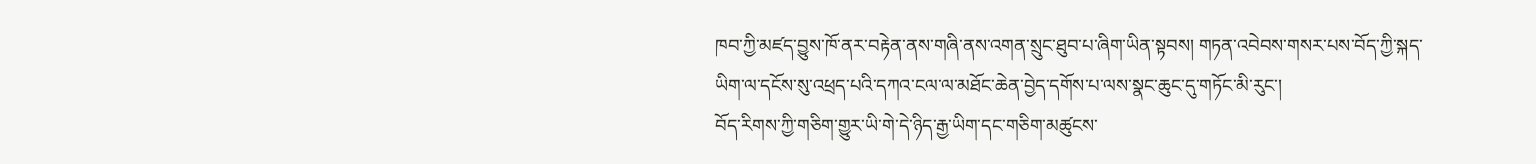ཁབ་ཀྱི་མཛད་བྱུས་ཁོ་ནར་བརྟེན་ནས་གཞི་ནས་འགན་སྲུང་ཐུབ་པ་ཞིག་ཡིན་སྟབས། གཏན་འབེབས་གསར་པས་བོད་ཀྱི་སྐད་ཡིག་ལ་དངོས་སུ་འཕྲད་པའི་དཀའ་ངལ་ལ་མཐོང་ཆེན་བྱེད་དགོས་པ་ལས་སྣང་ཆུང་དུ་གཏོང་མི་རུང་།
བོད་རིགས་ཀྱི་གཅིག་གྱུར་ཡི་གེ་དེ་ཉིད་རྒྱ་ཡིག་དང་གཅིག་མཚུངས་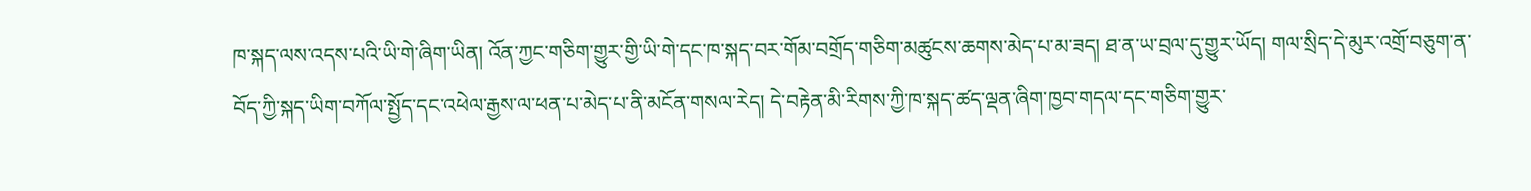ཁ་སྐད་ལས་འདས་པའི་ཡི་གེ་ཞིག་ཡིན། འོན་ཀྱང་གཅིག་གྱུར་གྱི་ཡི་གེ་དང་ཁ་སྐད་བར་གོམ་བགྲོད་གཅིག་མཚུངས་ཆགས་མེད་པ་མ་ཟད། ཐ་ན་ཡ་བྲལ་དུ་གྱུར་ཡོད། གལ་སྲིད་དེ་མུར་འགྲོ་བཅུག་ན་བོད་ཀྱི་སྐད་ཡིག་བཀོལ་སྤྱོད་དང་འཕེལ་རྒྱས་ལ་ཕན་པ་མེད་པ་ནི་མངོན་གསལ་རེད། དེ་བརྟེན་མི་རིགས་ཀྱི་ཁ་སྐད་ཚད་ལྡན་ཞིག་ཁྱབ་གདལ་དང་གཅིག་གྱུར་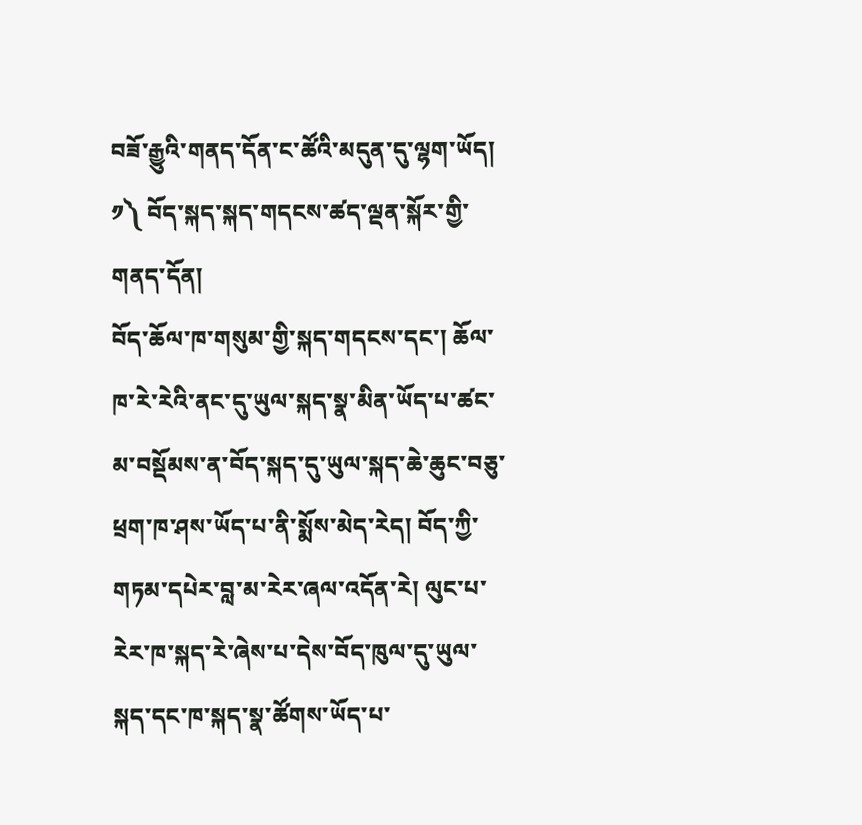བཟོ་རྒྱུའི་གནད་དོན་ང་ཚོའི་མདུན་དུ་ལྷག་ཡོད།
༡༽ བོད་སྐད་སྐད་གདངས་ཚད་ལྡན་སྐོར་གྱི་གནད་དོན།
བོད་ཆོལ་ཁ་གསུམ་གྱི་སྐད་གདངས་དང་། ཆོལ་ཁ་རེ་རེའི་ནང་དུ་ཡུལ་སྐད་སྣ་མིན་ཡོད་པ་ཚང་མ་བསྡོམས་ན་བོད་སྐད་དུ་ཡུལ་སྐད་ཆེ་ཆུང་བཅུ་ཕྲག་ཁ་ཤས་ཡོད་པ་ནི་སྨོས་མེད་རེད། བོད་ཀྱི་གཏམ་དཔེར་བླ་མ་རེར་ཞལ་འདོན་རེ། ལུང་པ་རེར་ཁ་སྐད་རེ་ཞེས་པ་དེས་བོད་ཁུལ་དུ་ཡུལ་སྐད་དང་ཁ་སྐད་སྣ་ཚོགས་ཡོད་པ་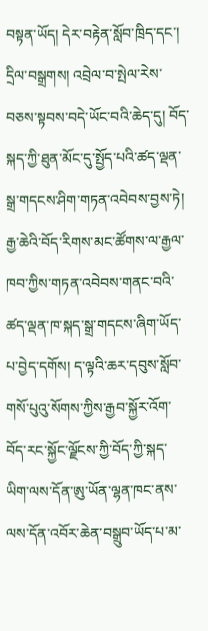བསྟན་ཡོད། དེར་བརྟེན་སློབ་ཁྲིད་དང་། དྲིལ་བསྒྲགས། འབྲེལ་བ་སྤེལ་རེས་བཅས་སྟབས་བདེ་ཡོང་བའི་ཆེད་དུ། བོད་སྐད་ཀྱི་ཐུན་མོང་དུ་སྤྱོད་པའི་ཚད་ལྡན་སྒྲ་གདངས་ཤིག་གཏན་འབེབས་བྱས་ཏེ། རྒྱ་ཆེའི་བོད་རིགས་མང་ཚོགས་ལ་རྒྱལ་ཁབ་ཀྱིས་གཏན་འབེབས་གནང་བའི་ཚད་ལྡན་ཁ་སྐད་སྒྲ་གདངས་ཞིག་ཡོད་པ་བྱེད་དགོས། ད་ལྟའི་ཆར་དབུས་སློབ་གསོ་པུའུ་སོགས་ཀྱིས་རྒྱབ་སྐྱོར་འོག་བོད་རང་སྐྱོང་ལྗོངས་ཀྱི་བོད་ཀྱི་སྐད་ཡིག་ལས་དོན་ཨུ་ཡོན་ལྷན་ཁང་ནས་ལས་དོན་འབོར་ཆེན་བསྒྲུབ་ཡོད་པ་མ་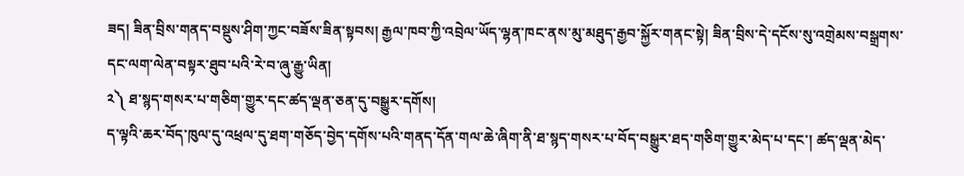ཟད། ཟིན་བྲིས་གནད་བསྡུས་ཤིག་ཀྱང་བཟོས་ཟིན་སྟབས། རྒྱལ་ཁབ་ཀྱི་འབྲེལ་ཡོད་ལྷན་ཁང་ནས་མུ་མཐུད་རྒྱབ་སྐྱོར་གནང་སྟེ། ཟིན་བྲིས་དེ་དངོས་སུ་འགྲེམས་བསྒྲགས་དང་ལག་ལེན་བསྟར་ཐུབ་པའི་རེ་བ་ཞུ་རྒྱུ་ཡིན།
༢༽ ཐ་སྙད་གསར་པ་གཅིག་གྱུར་དང་ཚད་ལྡན་ཅན་དུ་བསྒྱུར་དགོས།
ད་ལྟའི་ཆར་བོད་ཁུལ་དུ་འཕྲལ་དུ་ཐག་གཅོད་བྱེད་དགོས་པའི་གནད་དོན་གལ་ཆེ་ཞིག་ནི་ཐ་སྙད་གསར་པ་བོད་བསྒྱུར་ཐད་གཅིག་གྱུར་མེད་པ་དང་། ཚད་ལྡན་མེད་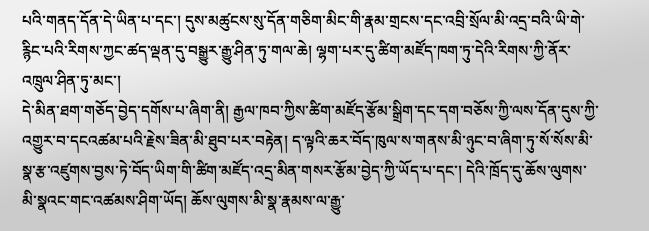པའི་གནད་དོན་དེ་ཡིན་པ་དང་། དུས་མཚུངས་སུ་དོན་གཅིག་མིང་གི་རྣམ་གྲངས་དང་འབྲི་སྲོལ་མི་འདྲ་བའི་ཡི་གེ་རྙིང་པའི་རིགས་ཀྱང་ཚད་ལྡན་དུ་བསྒྱུར་རྒྱུ་ཤིན་ཏུ་གལ་ཆེ། ལྷག་པར་དུ་ཚིག་མཛོད་ཁག་ཏུ་དེའི་རིགས་ཀྱི་ནོར་འཁྲུལ་ཤིན་ཏུ་མང་།
དེ་མིན་ཐག་གཅོད་བྱེད་དགོས་པ་ཞིག་ནི། རྒྱལ་ཁབ་ཀྱིས་ཚིག་མཛོད་རྩོམ་སྒྲིག་དང་དག་བཅོས་ཀྱི་ལས་དོན་དུས་ཀྱི་འགྱུར་བ་དངའཚམ་པའི་རྗེས་ཟིན་མི་ཐུབ་པར་བརྟེན། ད་ལྟའི་ཆར་བོད་ཁུལ་ས་གནས་མི་ཉུང་བ་ཞིག་ཏུ་སོ་སོས་མི་སྣ་རྩ་འཛུགས་བྱས་ཏེ་བོད་ཡིག་གི་ཚིག་མཛོད་འདྲ་མིན་གསར་རྩོམ་བྱེད་ཀྱི་ཡོད་པ་དང་། དེའི་ཁྲོད་དུ་ཆོས་ལུགས་མི་སྣའང་གང་འཚམས་ཤིག་ཡོད། ཆོས་ལུགས་མི་སྣ་རྣམས་ལ་རྒྱུ་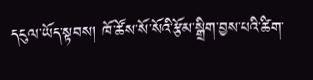དངུལ་ཡོད་སྟབས། ཁོ་ཚོས་སོ་སོའི་རྩོམ་སྒྲིག་བྱས་པའི་ཚིག་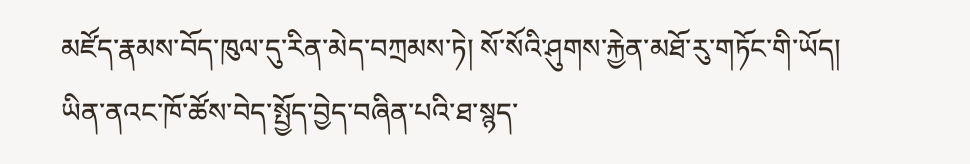མཛོད་རྣམས་བོད་ཁུལ་དུ་རིན་མེད་བཀྲམས་ཏེ། སོ་སོའི་ཤུགས་རྐྱེན་མཐོ་རུ་གཏོང་གི་ཡོད། ཡིན་ནའང་ཁོ་ཚོས་བེད་སྤྱོད་བྱེད་བཞིན་པའི་ཐ་སྙད་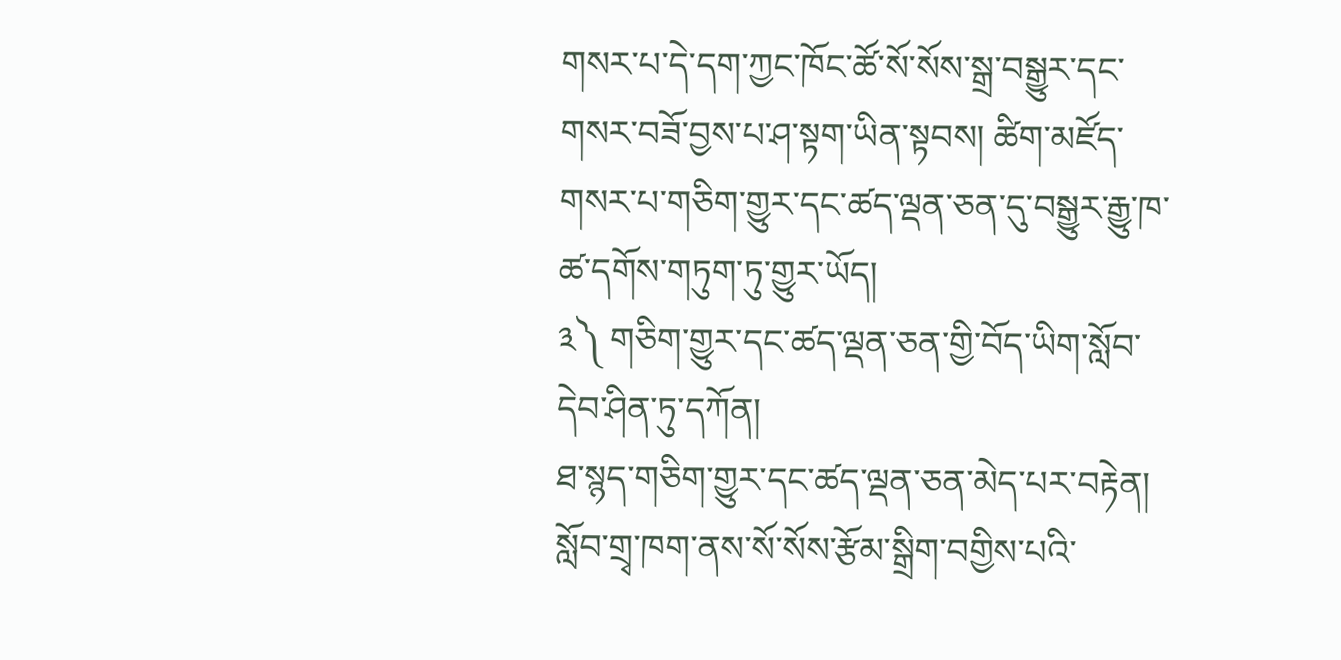གསར་པ་དེ་དག་ཀྱང་ཁོང་ཚོ་སོ་སོས་སྒྲ་བསྒྱུར་དང་གསར་བཟོ་བྱས་པ་ཤ་སྟག་ཡིན་སྟབས། ཚིག་མཛོད་གསར་པ་གཅིག་གྱུར་དང་ཚད་ལྡན་ཅན་དུ་བསྒྱུར་རྒྱུ་ཁ་ཚ་དགོས་གཏུག་ཏུ་གྱུར་ཡོད།
༣༽ གཅིག་གྱུར་དང་ཚད་ལྡན་ཅན་གྱི་བོད་ཡིག་སློབ་དེབ་ཤིན་ཏུ་དཀོན།
ཐ་སྙད་གཅིག་གྱུར་དང་ཚད་ལྡན་ཅན་མེད་པར་བརྟེན། སློབ་གྲྭ་ཁག་ནས་སོ་སོས་རྩོམ་སྒྲིག་བགྱིས་པའི་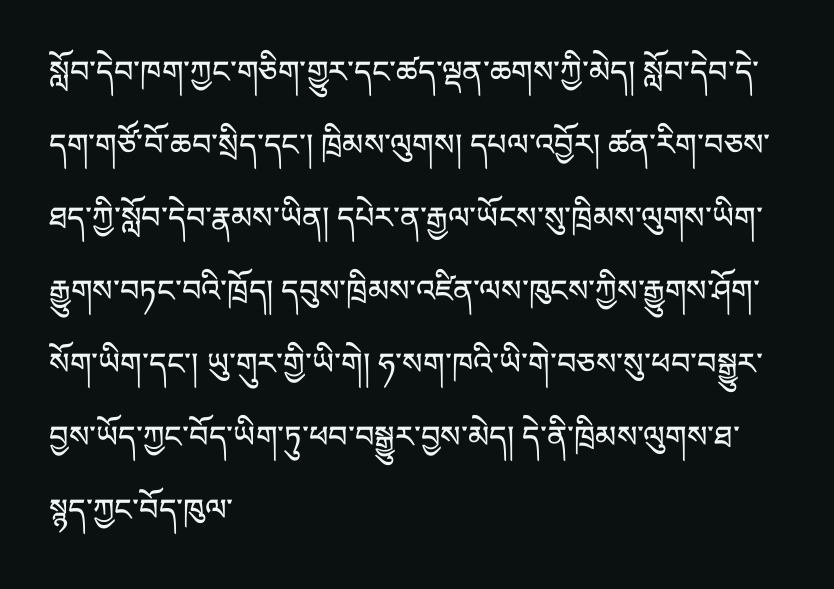སློབ་དེབ་ཁག་ཀྱང་གཅིག་གྱུར་དང་ཚད་ལྡན་ཆགས་ཀྱི་མེད། སློབ་དེབ་དེ་དག་གཙོ་བོ་ཆབ་སྲིད་དང་། ཁྲིམས་ལུགས། དཔལ་འབྱོར། ཚན་རིག་བཅས་ཐད་ཀྱི་སློབ་དེབ་རྣམས་ཡིན། དཔེར་ན་རྒྱལ་ཡོངས་སུ་ཁྲིམས་ལུགས་ཡིག་རྒྱུགས་བཏང་བའི་ཁྲོད། དབུས་ཁྲིམས་འཛིན་ལས་ཁུངས་ཀྱིས་རྒྱུགས་ཤོག་སོག་ཡིག་དང་། ཡུ་གུར་གྱི་ཡི་གེ། ཧ་སག་ཁའི་ཡི་གེ་བཅས་སུ་ཕབ་བསྒྱུར་བྱས་ཡོད་ཀྱང་བོད་ཡིག་ཏུ་ཕབ་བསྒྱུར་བྱས་མེད། དེ་ནི་ཁྲིམས་ལུགས་ཐ་སྙད་ཀྱང་བོད་ཁུལ་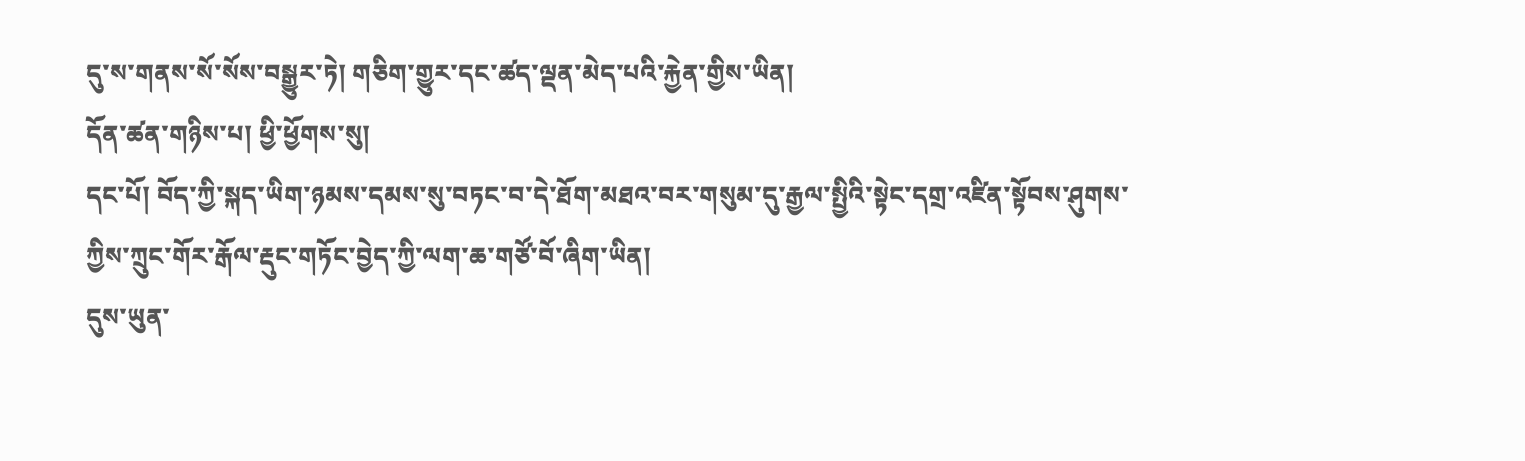དུ་ས་གནས་སོ་སོས་བསྒྱུར་ཏེ། གཅིག་གྱུར་དང་ཚད་ལྡན་མེད་པའི་རྐྱེན་གྱིས་ཡིན།
དོན་ཚན་གཉིས་པ། ཕྱི་ཕྱོགས་སུ།
དང་པོ། བོད་ཀྱི་སྐད་ཡིག་ཉམས་དམས་སུ་བཏང་བ་དེ་ཐོག་མཐའ་བར་གསུམ་དུ་རྒྱལ་སྤྱིའི་སྟེང་དགྲ་འཛིན་སྟོབས་ཤུགས་ཀྱིས་ཀྲུང་གོར་རྒོལ་རྡུང་གཏོང་བྱེད་ཀྱི་ལག་ཆ་གཙོ་བོ་ཞིག་ཡིན།
དུས་ཡུན་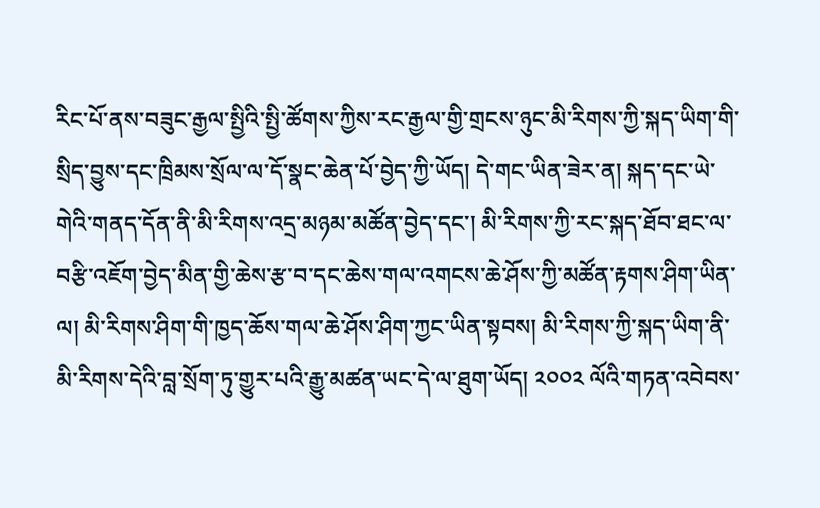རིང་པོ་ནས་བཟུང་རྒྱལ་སྤྱིའི་སྤྱི་ཚོགས་ཀྱིས་རང་རྒྱལ་གྱི་གྲངས་ཉུང་མི་རིགས་ཀྱི་སྐད་ཡིག་གི་སྲིད་བྱུས་དང་ཁྲིམས་སྲོལ་ལ་དོ་སྣང་ཆེན་པོ་བྱེད་ཀྱི་ཡོད། དེ་གང་ཡིན་ཟེར་ན། སྐད་དང་ཡེ་གེའི་གནད་དོན་ནི་མི་རིགས་འདྲ་མཉམ་མཚོན་བྱེད་དང་། མི་རིགས་ཀྱི་རང་སྐད་ཐོབ་ཐང་ལ་བརྩི་འཇོག་བྱེད་མིན་གྱི་ཆེས་རྩ་བ་དང་ཆེས་གལ་འགངས་ཆེ་ཤོས་ཀྱི་མཚོན་རྟགས་ཤིག་ཡིན་ལ། མི་རིགས་ཤིག་གི་ཁྱད་ཆོས་གལ་ཆེ་ཤོས་ཤིག་ཀྱང་ཡིན་སྟབས། མི་རིགས་ཀྱི་སྐད་ཡིག་ནི་མི་རིགས་དེའི་བླ་སྲོག་ཏུ་གྱུར་པའི་རྒྱུ་མཚན་ཡང་དེ་ལ་ཐུག་ཡོད། ༢༠༠༢ ལོའི་གཏན་འབེབས་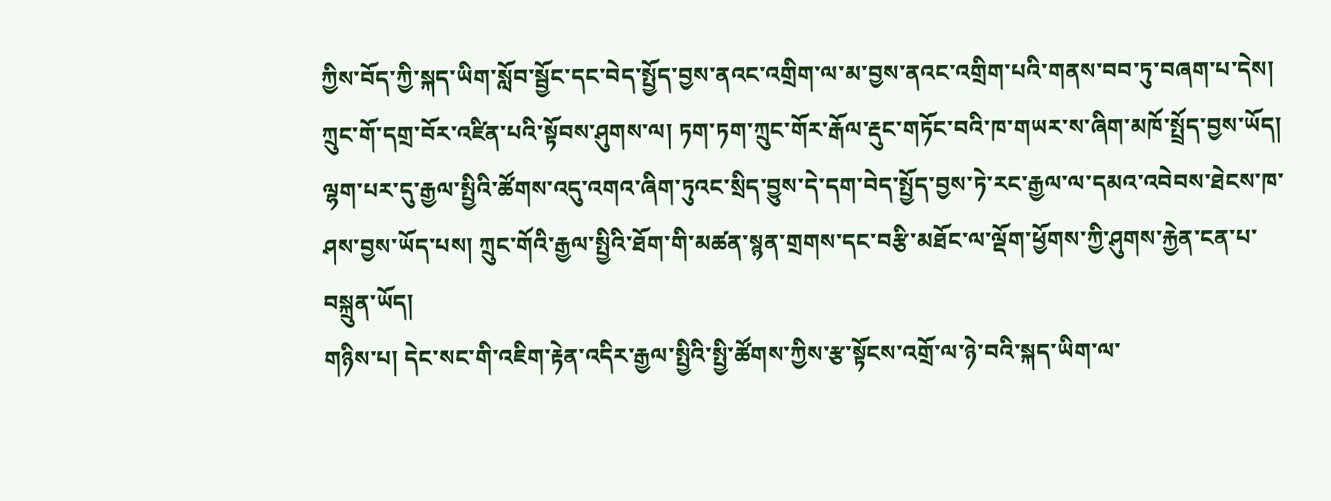ཀྱིས་བོད་ཀྱི་སྐད་ཡིག་སློབ་སྦྱོང་དང་བེད་སྤྱོད་བྱས་ནའང་འགྲིག་ལ་མ་བྱས་ནའང་འགྲིག་པའི་གནས་བབ་ཏུ་བཞག་པ་དེས། ཀྲུང་གོ་དགྲ་བོར་འཛིན་པའི་སྟོབས་ཤུགས་ལ། ཏག་ཏག་ཀྲུང་གོར་རྒོལ་རྡུང་གཏོང་བའི་ཁ་གཡར་ས་ཞིག་མཁོ་སྤྲོད་བྱས་ཡོད། ལྷག་པར་དུ་རྒྱལ་སྤྱིའི་ཚོགས་འདུ་འགའ་ཞིག་ཏུའང་སྲིད་བྱུས་དེ་དག་བེད་སྤྱོད་བྱས་ཏེ་རང་རྒྱལ་ལ་དམའ་འབེབས་ཐེངས་ཁ་ཤས་བྱས་ཡོད་པས། ཀྲུང་གོའི་རྒྱལ་སྤྱིའི་ཐོག་གི་མཚན་སྙན་གྲགས་དང་བརྩི་མཐོང་ལ་ལྡོག་ཕྱོགས་ཀྱི་ཤུགས་རྐྱེན་ངན་པ་བསྐྲུན་ཡོད།
གཉིས་པ། དེང་སང་གི་འཇིག་རྟེན་འདིར་རྒྱལ་སྤྱིའི་སྤྱི་ཚོགས་ཀྱིས་རྩ་སྟོངས་འགྲོ་ལ་ཉེ་བའི་སྐད་ཡིག་ལ་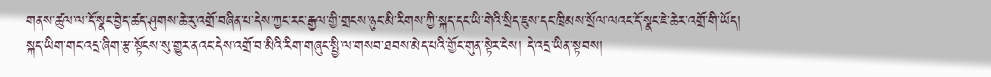གནས་ཚུལ་ལ་དོ་སྣང་བྱེད་ཚད་ཤུགས་ཆེ་རུ་འགྲོ་བཞིན་པ་དེས་ཀྱང་རང་རྒྱལ་གྱི་གྲངས་ཉུང་མི་རིགས་ཀྱི་སྐད་དང་ཡི་གེའི་སྲིད་ཇུས་དང་ཁྲིམས་སྲོལ་ལའང་དོ་སྣང་ཇེ་ཆེར་འགྲོ་གི་ཡོད།
སྐད་ཡིག་གང་འདྲ་ཞིག་རྩ་སྟོངས་སུ་གྱུར་ནའང་དེས་འགྲོ་བ་མིའི་རིག་གཞུང་སྤྱི་ལ་གསབ་ཐབས་མེད་པའི་གྱོང་གུན་སྟེར་ངེས། དེ་འདྲ་ཡིན་སྟབས།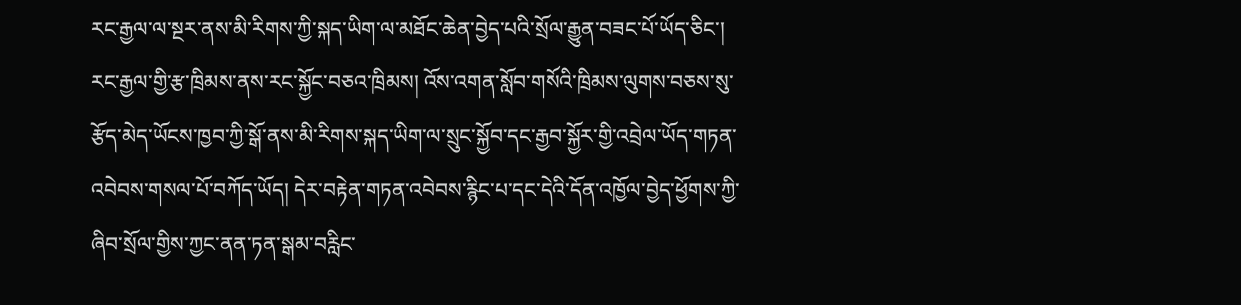རང་རྒྱལ་ལ་སྔར་ནས་མི་རིགས་ཀྱི་སྐད་ཡིག་ལ་མཐོང་ཆེན་བྱེད་པའི་སྲོལ་རྒྱུན་བཟང་པོ་ཡོད་ཅིང་། རང་རྒྱལ་གྱི་རྩ་ཁྲིམས་ནས་རང་སྐྱོང་བཅའ་ཁྲིམས། འོས་འགན་སློབ་གསོའི་ཁྲིམས་ལུགས་བཅས་སུ་རྩོད་མེད་ཡོངས་ཁྱབ་ཀྱི་སྒོ་ནས་མི་རིགས་སྐད་ཡིག་ལ་སྲུང་སྐྱོབ་དང་རྒྱབ་སྐྱོར་གྱི་འབྲེལ་ཡོད་གཏན་འབེབས་གསལ་པོ་བཀོད་ཡོད། དེར་བརྟེན་གཏན་འབེབས་རྙིང་པ་དང་དེའི་དོན་འཁྱོལ་བྱེད་ཕྱོགས་ཀྱི་ཞིབ་སྲོལ་གྱིས་ཀྱང་ནན་ཏན་སྒམ་བརླིང་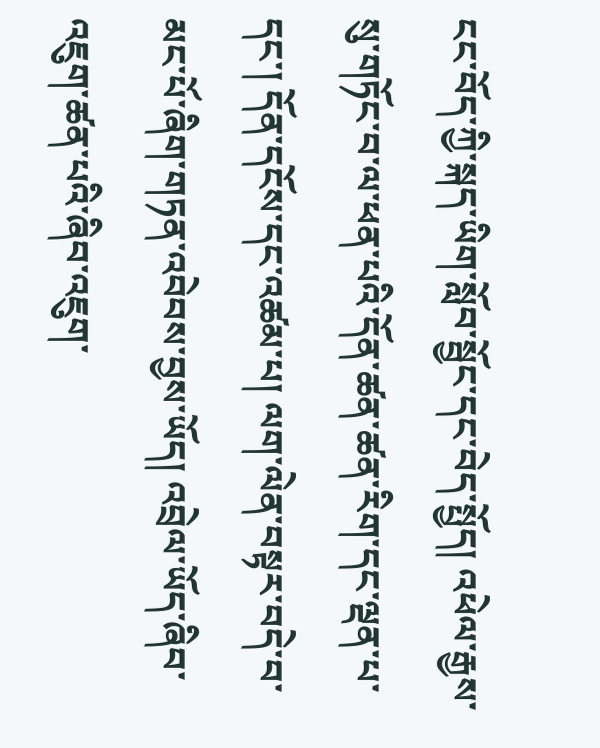ངང་བོད་ཀྱི་སྐད་ཡིག་སློབ་སྦྱོང་དང་བེད་སྤྱོད། འཕེལ་རྒྱས་སུ་གཏོང་བ་ལ་ཕན་པའི་དོན་ཚན་ཚན་རིག་དང་ལྡན་པ་དང་། དོན་དངོས་དང་འཚམ་པ། ལག་ལེན་བསྟར་བདེ་བ་མང་པོ་ཞིག་གཏན་འབེབས་བྱས་ཡོད། འབྲེལ་ཡོད་ཞིབ་འཇུག་ཚན་པའི་ཞིབ་འཇུག་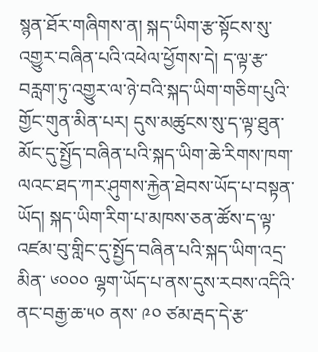སྙན་ཐོར་གཞིགས་ན། སྐད་ཡིག་རྩ་སྟོངས་སུ་འགྱུར་བཞིན་པའི་འཕེལ་ཕྱོགས་དེ། ད་ལྟ་རྩ་བརླག་ཏུ་འགྱུར་ལ་ཉེ་བའི་སྐད་ཡིག་གཅིག་པུའི་གྱོང་གུན་མིན་པར། དུས་མཚུངས་སུ་ད་ལྟ་ཐུན་མོང་དུ་སྤྱོད་བཞིན་པའི་སྐད་ཡིག་ཆེ་རིགས་ཁག་ལའང་ཐད་ཀར་ཤུགས་རྐྱེན་ཐེབས་ཡོད་པ་བསྟན་ཡོད། སྐད་ཡིག་རིག་པ་མཁས་ཅན་ཚོས་ད་ལྟ་འཛམ་བུ་གླིང་དུ་སྤྱོད་བཞིན་པའི་སྐད་ཡིག་འདྲ་མིན་ ༦༠༠༠ ལྷག་ཡོད་པ་ནས་དུས་རབས་འདིའི་ནང་བརྒྱ་ཆ་༥༠ ནས་ ༩༠ ཙམ་རྦད་དེ་རྩ་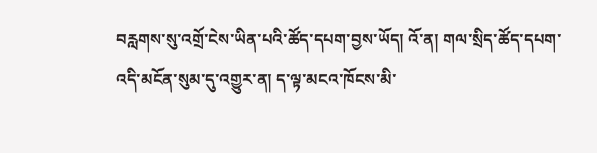བརླགས་སུ་འགྲོ་ངེས་ཡིན་པའི་ཚོད་དཔག་བྱས་ཡོད། འོ་ན། གལ་སྲིད་ཚོད་དཔག་འདི་མངོན་སུམ་དུ་འགྱུར་ན། ད་ལྟ་མངའ་ཁོངས་མི་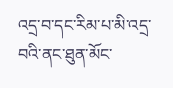འདྲ་བ་དང་རིམ་པ་མི་འདྲ་བའི་ནང་ཐུན་མོང་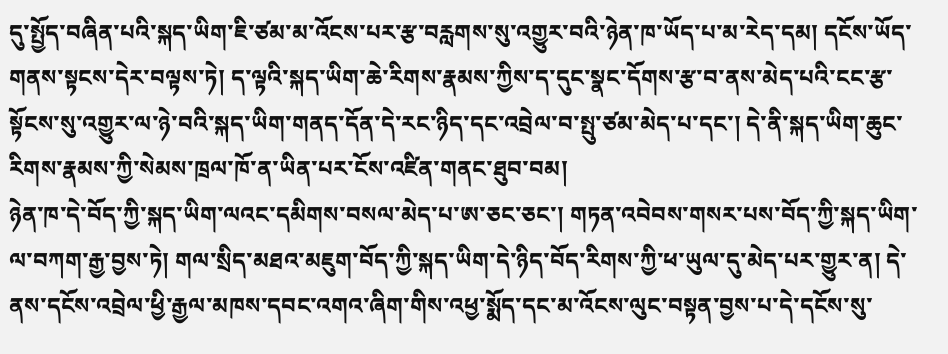དུ་སྤྱོད་བཞིན་པའི་སྐད་ཡིག་ཇི་ཙམ་མ་འོངས་པར་རྩ་བརླགས་སུ་འགྱུར་བའི་ཉེན་ཁ་ཡོད་པ་མ་རེད་དམ། དངོས་ཡོད་གནས་སྟངས་དེར་བལྟས་ཏེ། ད་ལྟའི་སྐད་ཡིག་ཆེ་རིགས་རྣམས་ཀྱིས་ད་དུང་སྣང་དོགས་རྩ་བ་ནས་མེད་པའི་ངང་རྩ་སྟོངས་སུ་འགྱུར་ལ་ཉེ་བའི་སྐད་ཡིག་གནད་དོན་དེ་རང་ཉིད་དང་འབྲེལ་བ་སྤུ་ཙམ་མེད་པ་དང་། དེ་ནི་སྐད་ཡིག་ཆུང་རིགས་རྣམས་ཀྱི་སེམས་ཁྲལ་ཁོ་ན་ཡིན་པར་ངོས་འཛིན་གནང་ཐུབ་བམ།
ཉེན་ཁ་དེ་བོད་ཀྱི་སྐད་ཡིག་ལའང་དམིགས་བསལ་མེད་པ་ཨ་ཅང་ཅང་། གཏན་འབེབས་གསར་པས་བོད་ཀྱི་སྐད་ཡིག་ལ་བཀག་རྒྱ་བྱས་ཏེ། གལ་སྲིད་མཐའ་མཇུག་བོད་ཀྱི་སྐད་ཡིག་དེ་ཉིད་བོད་རིགས་ཀྱི་ཕ་ཡུལ་དུ་མེད་པར་གྱུར་ན། དེ་ནས་དངོས་འབྲེལ་ཕྱི་རྒྱལ་མཁས་དབང་འགའ་ཞིག་གིས་འཕྱ་སྨོད་དང་མ་འོངས་ལུང་བསྟན་བྱས་པ་དེ་དངོས་སུ་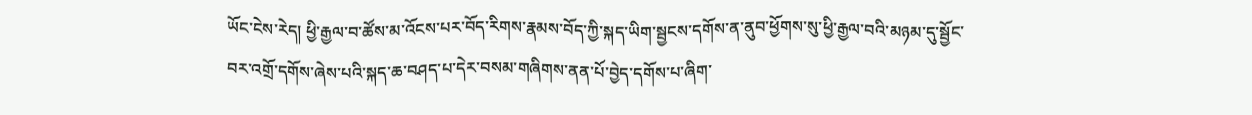ཡོང་ངེས་རེད། ཕྱི་རྒྱལ་བ་ཚོས་མ་འོངས་པར་བོད་རིགས་རྣམས་བོད་ཀྱི་སྐད་ཡིག་སྦྱངས་དགོས་ན་ནུབ་ཕྱོགས་སུ་ཕྱི་རྒྱལ་བའི་མཉམ་དུ་སྦྱོང་བར་འགྲོ་དགོས་ཞེས་པའི་སྐད་ཆ་བཤད་པ་དེར་བསམ་གཞིགས་ནན་པོ་བྱེད་དགོས་པ་ཞིག་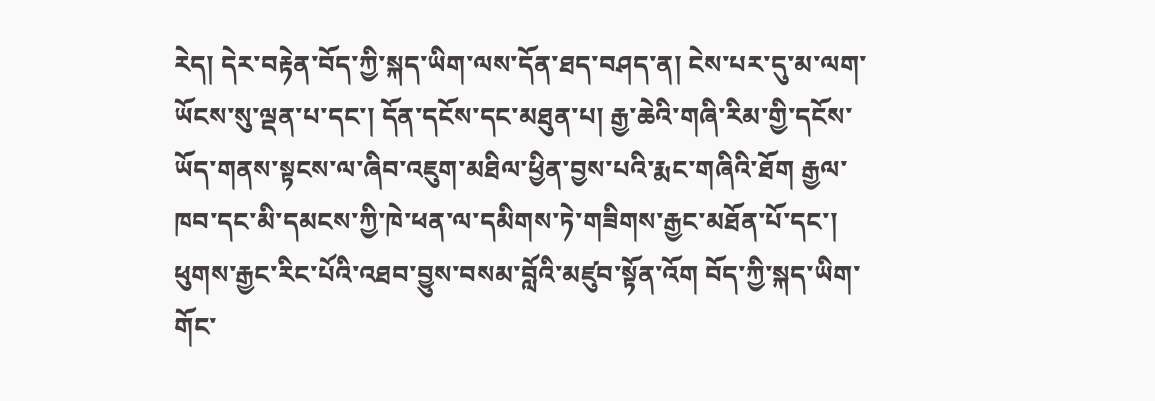རེད། དེར་བརྟེན་བོད་ཀྱི་སྐད་ཡིག་ལས་དོན་ཐད་བཤད་ན། ངེས་པར་དུ་མ་ལག་ཡོངས་སུ་ལྡན་པ་དང་། དོན་དངོས་དང་མཐུན་པ། རྒྱ་ཆེའི་གཞི་རིམ་གྱི་དངོས་ཡོད་གནས་སྟངས་ལ་ཞིབ་འཇུག་མཐིལ་ཕྱིན་བྱས་པའི་རྨང་གཞིའི་ཐོག རྒྱལ་ཁབ་དང་མི་དམངས་ཀྱི་ཁེ་ཕན་ལ་དམིགས་ཏེ་གཟིགས་རྒྱང་མཐོན་པོ་དང་། ཕུགས་རྒྱང་རིང་པོའི་འཐབ་བྱུས་བསམ་བློའི་མཛུབ་སྟོན་འོག བོད་ཀྱི་སྐད་ཡིག་གོང་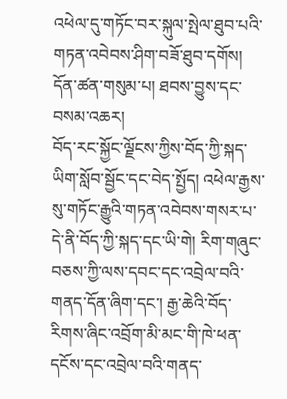འཕེལ་དུ་གཏོང་བར་སྐུལ་སྤེལ་ཐུབ་པའི་གཏན་འབེབས་ཤིག་བཟོ་ཐུབ་དགོས།
དོན་ཚན་གསུམ་པ། ཐབས་བྱུས་དང་བསམ་འཆར།
བོད་རང་སྐྱོང་ལྗོངས་ཀྱིས་བོད་ཀྱི་སྐད་ཡིག་སློབ་སྦྱོང་དང་བེད་སྤྱོད། འཕེལ་རྒྱས་སུ་གཏོང་རྒྱུའི་གཏན་འབེབས་གསར་པ་དེ་ནི་བོད་ཀྱི་སྐད་དང་ཡི་གེ། རིག་གཞུང་བཅས་ཀྱི་ལས་དབང་དང་འབྲེལ་བའི་གནད་དོན་ཞིག་དང་། རྒྱ་ཆེའི་བོད་རིགས་ཞིང་འབྲོག་མི་མང་གི་ཁེ་ཕན་དངོས་དང་འབྲེལ་བའི་གནད་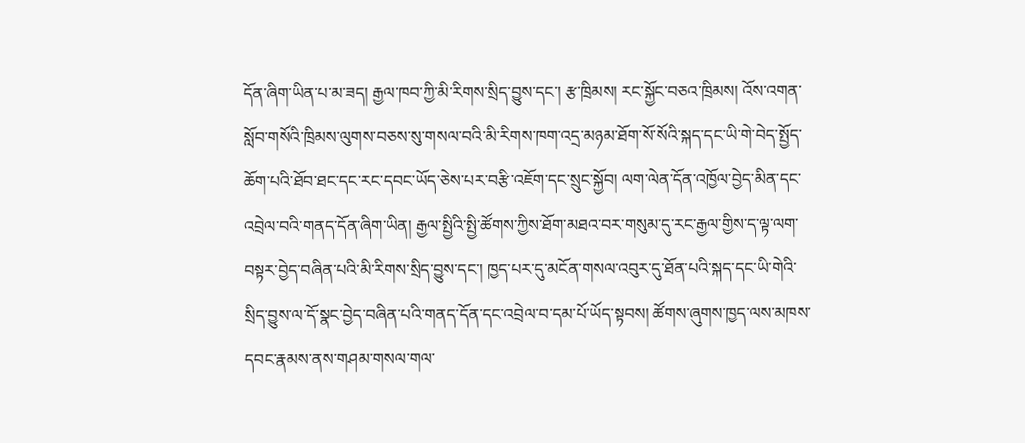དོན་ཞིག་ཡིན་པ་མ་ཟད། རྒྱལ་ཁབ་ཀྱི་མི་རིགས་སྲིད་བྱུས་དང་། རྩ་ཁྲིམས། རང་སྐྱོང་བཅའ་ཁྲིམས། འོས་འགན་སློབ་གསོའི་ཁྲིམས་ལུགས་བཅས་སུ་གསལ་བའི་མི་རིགས་ཁག་འདྲ་མཉམ་ཐོག་སོ་སོའི་སྐད་དང་ཡི་གེ་བེད་སྤྱོད་ཆོག་པའི་ཐོབ་ཐང་དང་རང་དབང་ཡོད་ཅེས་པར་བརྩི་འཇོག་དང་སྲུང་སྐྱོབ། ལག་ལེན་དོན་འཁྱོལ་བྱེད་མིན་དང་འབྲེལ་བའི་གནད་དོན་ཞིག་ཡིན། རྒྱལ་སྤྱིའི་སྤྱི་ཚོགས་ཀྱིས་ཐོག་མཐའ་བར་གསུམ་དུ་རང་རྒྱལ་གྱིས་ད་ལྟ་ལག་བསྟར་བྱེད་བཞིན་པའི་མི་རིགས་སྲིད་བྱུས་དང་། ཁྱད་པར་དུ་མངོན་གསལ་འབུར་དུ་ཐོན་པའི་སྐད་དང་ཡི་གེའི་སྲིད་བྱུས་ལ་དོ་སྣང་བྱེད་བཞིན་པའི་གནད་དོན་དང་འབྲེལ་བ་དམ་པོ་ཡོད་སྟབས། ཚོགས་ཞུགས་ཁྱད་ལས་མཁས་དབང་རྣམས་ནས་གཤམ་གསལ་གལ་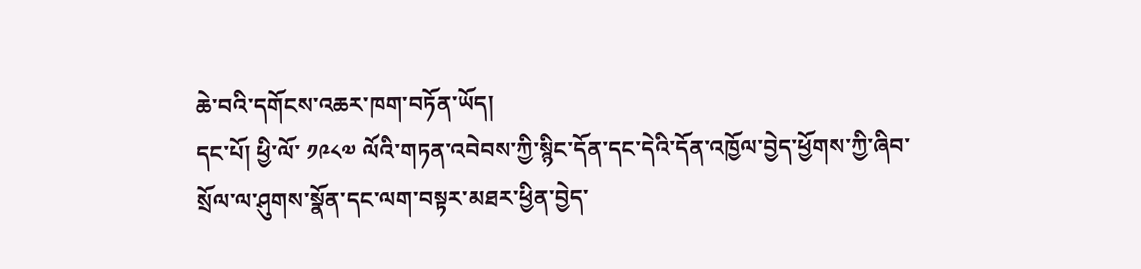ཆེ་བའི་དགོངས་འཆར་ཁག་བཏོན་ཡོད།
དང་པོ། ཕྱི་ལོ་ ༡༩༨༧ ལོའི་གཏན་འབེབས་ཀྱི་སྙིང་དོན་དང་དེའི་དོན་འཁྱོལ་བྱེད་ཕྱོགས་ཀྱི་ཞིབ་སྲོལ་ལ་ཤུགས་སྣོན་དང་ལག་བསྟར་མཐར་ཕྱིན་བྱེད་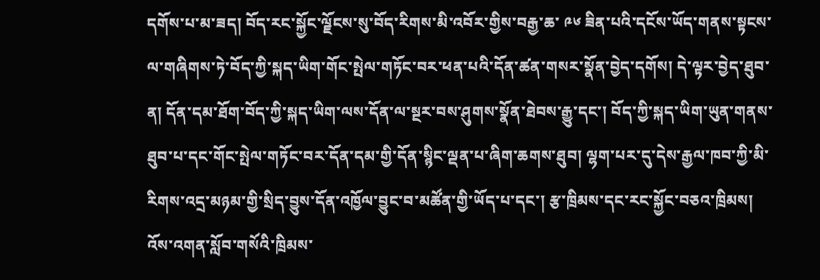དགོས་པ་མ་ཟད། བོད་རང་སྐྱོང་ལྗོངས་སུ་བོད་རིགས་མི་འབོར་གྱིས་བརྒྱ་ཆ་ ༩༦ ཟིན་པའི་དངོས་ཡོད་གནས་སྟངས་ལ་གཞིགས་ཏེ་བོད་ཀྱི་སྐད་ཡིག་གོང་སྤེལ་གཏོང་བར་ཕན་པའི་དོན་ཚན་གསར་སྣོན་བྱེད་དགོས། དེ་ལྟར་བྱེད་ཐུབ་ན། དོན་དམ་ཐོག་བོད་ཀྱི་སྐད་ཡིག་ལས་དོན་ལ་སྔར་བས་ཤུགས་སྣོན་ཐེབས་རྒྱུ་དང་། བོད་ཀྱི་སྐད་ཡིག་ཡུན་གནས་ཐུབ་པ་དང་གོང་སྤེལ་གཏོང་བར་དོན་དམ་གྱི་དོན་སྙིང་ལྡན་པ་ཞིག་ཆགས་ཐུབ། ལྷག་པར་དུ་དེས་རྒྱལ་ཁབ་ཀྱི་མི་རིགས་འདྲ་མཉམ་གྱི་སྲིད་བྱུས་དོན་འཁྱོལ་བྱུང་བ་མཚོན་གྱི་ཡོད་པ་དང་། རྩ་ཁྲིམས་དང་རང་སྐྱོང་བཅའ་ཁྲིམས། འོས་འགན་སློབ་གསོའི་ཁྲིམས་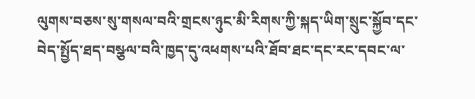ལུགས་བཅས་སུ་གསལ་བའི་གྲངས་ཉུང་མི་རིགས་ཀྱི་སྐད་ཡིག་སྲུང་སྐྱོབ་དང་བེད་སྤྱོད་ཐད་བསྩལ་བའི་ཁྱད་དུ་འཕགས་པའི་ཐོབ་ཐང་དང་རང་དབང་ལ་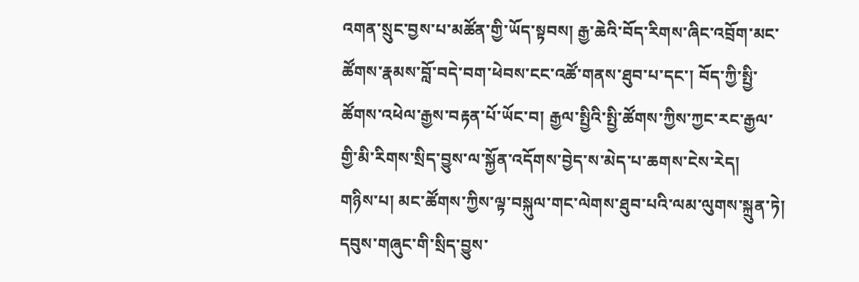འགན་སྲུང་བྱས་པ་མཚོན་གྱི་ཡོད་སྟབས། རྒྱ་ཆེའི་བོད་རིགས་ཞིང་འབྲོག་མང་ཚོགས་རྣམས་བློ་བདེ་བག་ཕེབས་ངང་འཚོ་གནས་ཐུབ་པ་དང་། བོད་ཀྱི་སྤྱི་ཚོགས་འཕེལ་རྒྱས་བརྟན་པོ་ཡོང་བ། རྒྱལ་སྤྱིའི་སྤྱི་ཚོགས་ཀྱིས་ཀྱང་རང་རྒྱལ་གྱི་མི་རིགས་སྲིད་བྱུས་ལ་སྐྱོན་འདོགས་བྱེད་ས་མེད་པ་ཆགས་ངེས་རེད།
གཉིས་པ། མང་ཚོགས་ཀྱིས་ལྟ་བསྐུལ་གང་ལེགས་ཐུབ་པའི་ལམ་ལུགས་སྐྲུན་ཏེ། དབུས་གཞུང་གི་སྲིད་བྱུས་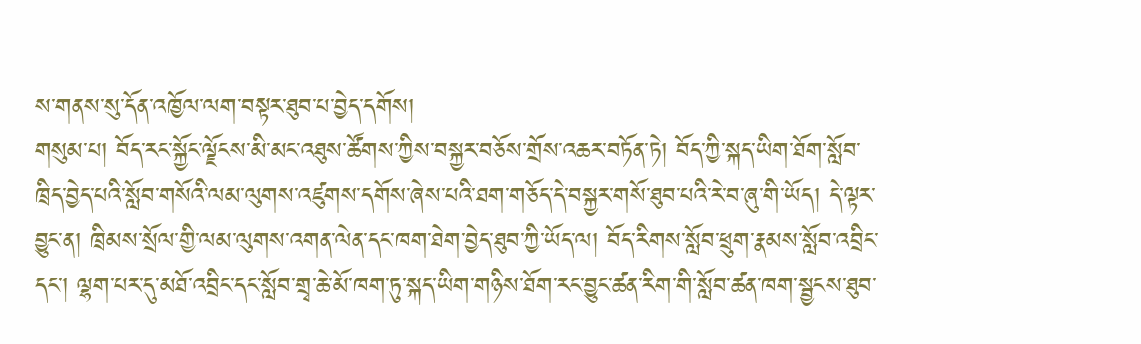ས་གནས་སུ་དོན་འཁྱོལ་ལག་བསྟར་ཐུབ་པ་བྱེད་དགོས།
གསུམ་པ། བོད་རང་སྐྱོང་ལྗོངས་མི་མང་འཐུས་ཚོགས་ཀྱིས་བསྐྱར་བཅོས་གྲོས་འཆར་བཏོན་ཏེ། བོད་ཀྱི་སྐད་ཡིག་ཐོག་སློབ་ཁྲིད་བྱེད་པའི་སློབ་གསོའི་ལམ་ལུགས་འཛུགས་དགོས་ཞེས་པའི་ཐག་གཅོད་དེ་བསྐྱར་གསོ་ཐུབ་པའི་རེ་བ་ཞུ་གི་ཡོད། དེ་ལྟར་བྱུང་ན། ཁྲིམས་སྲོལ་གྱི་ལམ་ལུགས་འགན་ལེན་དང་ཁག་ཐེག་བྱེད་ཐུབ་ཀྱི་ཡོད་ལ། བོད་རིགས་སློབ་ཕྲུག་རྣམས་སློབ་འབྲིང་དང་། ལྷག་པར་དུ་མཐོ་འབྲིང་དང་སློབ་གྲྭ་ཆེ་མོ་ཁག་ཏུ་སྐད་ཡིག་གཉིས་ཐོག་རང་བྱུང་ཚན་རིག་གི་སློབ་ཚན་ཁག་སྦྱངས་ཐུབ་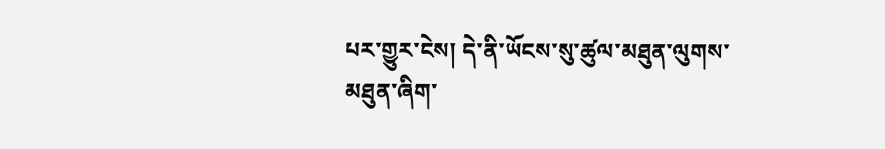པར་གྱུར་ངེས། དེ་ནི་ཡོངས་སུ་ཚུལ་མཐུན་ལུགས་མཐུན་ཞིག་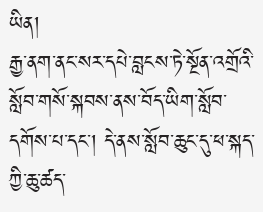ཡིན།
རྒྱ་ནག་ནང་སར་དཔེ་བླངས་ཏེ་སྔོན་འགྲོའི་སློབ་གསོ་སྐབས་ནས་བོད་ཡིག་སློབ་དགོས་པ་དང་། དེ་ནས་སློབ་ཆུང་དུ་ཕ་སྐད་ཀྱི་ཆུ་ཚད་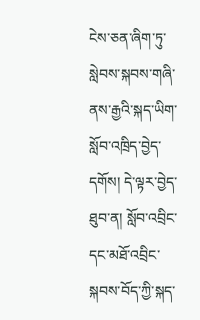ངེས་ཅན་ཞིག་ཏུ་སླེབས་སྐབས་གཞི་ནས་རྒྱའི་སྐད་ཡིག་སློབ་འཁྲིད་བྱེད་དགོས། དེ་ལྟར་བྱེད་ཐུབ་ན། སློབ་འབྲིང་དང་མཐོ་འབྲིང་སྐབས་བོད་ཀྱི་སྐད་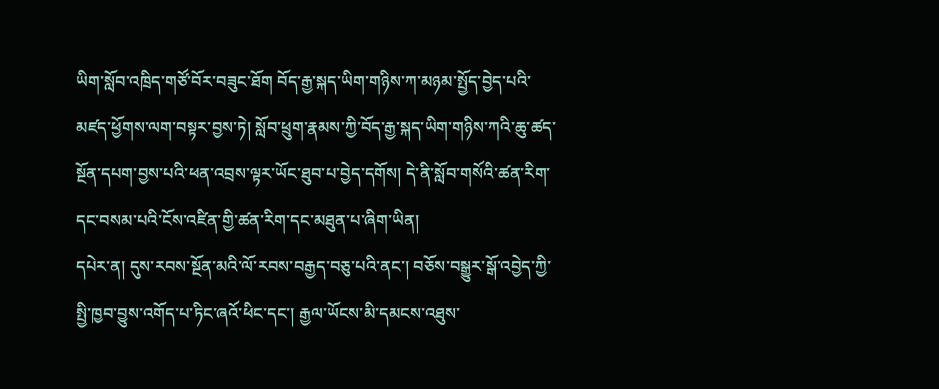ཡིག་སློབ་འཁྲིད་གཙོ་བོར་བཟུང་ཐོག བོད་རྒྱ་སྐད་ཡིག་གཉིས་ཀ་མཉམ་སྤྱོད་བྱེད་པའི་མཛད་ཕྱོགས་ལག་བསྟར་བྱས་ཏེ། སློབ་ཕྲུག་རྣམས་ཀྱི་བོད་རྒྱ་སྐད་ཡིག་གཉིས་ཀའི་ཆུ་ཚད་སྔོན་དཔག་བྱས་པའི་ཕན་འབྲས་ལྟར་ཡོང་ཐུབ་པ་བྱེད་དགོས། དེ་ནི་སློབ་གསོའི་ཚན་རིག་དང་བསམ་པའི་ངོས་འཛིན་གྱི་ཚན་རིག་དང་མཐུན་པ་ཞིག་ཡིན།
དཔེར་ན། དུས་རབས་སྔོན་མའི་ལོ་རབས་བརྒྱད་བཅུ་པའི་ནང་། བཅོས་བསྒྱུར་སྒོ་འབྱེད་ཀྱི་སྤྱི་ཁྱབ་བྱུས་འགོད་པ་ཏིང་ཞའོ་ཕིང་དང་། རྒྱལ་ཡོངས་མི་དམངས་འཐུས་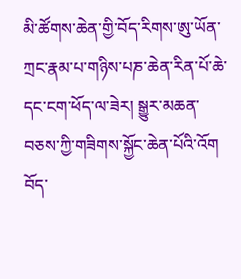མི་ཚོགས་ཆེན་གྱི་བོད་རིགས་ཨུ་ཡོན་ཀྲང་རྣམ་པ་གཉིས་པཎ་ཆེན་རིན་པོ་ཆེ་དང་ངག་ཕོད་ལ་ཟེར། སྒྱུར་མཆན་བཅས་ཀྱི་གཟིགས་སྐྱོང་ཆེན་པོའི་འོག བོད་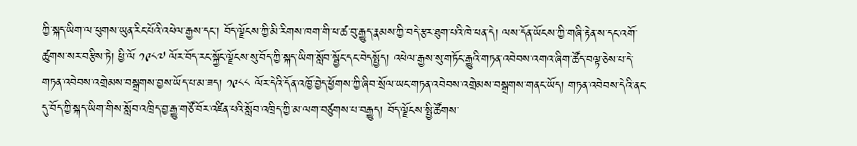ཀྱི་སྐད་ཡིག་ལ་ཕུགས་ཡུན་རིང་པོའི་འཕེལ་རྒྱས་དང་། བོད་ལྗོངས་ཀྱི་མི་རིགས་ཁག་གི་ཕ་ཚ་བུ་རྒྱུད་རྣམས་ཀྱི་བདེ་རྩར་ཐུག་པའི་ཁེ་ཕན་དེ། ལས་དོན་ཡོངས་ཀྱི་གཞི་རྟེན་ས་དང་འགོ་ཚུགས་སར་བརྩིས་ཏེ། ཕྱི་ལོ ༡༩༨༧ ལོར་བོད་རང་སྐྱོང་ལྗོངས་སུ་བོད་ཀྱི་སྐད་ཡིག་སློབ་སྦྱོང་དང་བེདསྤྱོད། འཕེལ་རྒྱས་སུ་གཏོང་རྒྱུའི་གཏན་འབེབས་འགའ་ཞིག་ཚོད་བལྟ་ཅེས་པ་དེ་གཏན་འབེབས་འགྲེམས་བསྒྲགས་བྱས་ཡོད་པ་མ་ཟད། ༡༩༨༨ ལོར་དེའི་དོན་འཁྱོ་བྱེད་ཕྱོགས་ཀྱི་ཞིབ་སྲོལ་ཡང་གཏན་འབེབས་འགྲེམས་བསྒྲགས་གནང་ཡོད། གཏན་འབེབས་དེའི་ནང་དུ་བོད་ཀྱི་སྐད་ཡིག་གིས་སློབ་འཁྲིད་བྱ་རྒྱུ་གཙོ་བོར་འཛིན་པའི་སློབ་འཁྲིད་ཀྱི་མ་ལག་བཙུགས་པ་བརྒྱུད། བོད་ལྗོངས་སྤྱི་ཚོགས་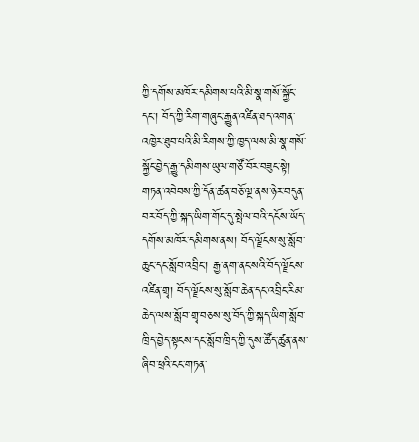ཀྱི་དགོས་མཁོར་དམིགས་པའི་མི་སྣ་གསོ་སྐྱོང་དང་། བོད་ཀྱི་རིག་གཞུང་རྒྱུན་འཛིན་ཐད་འགན་འཁྱེར་ཐུབ་པའི་མི་རིགས་ཀྱི་ཁྱད་ལས་མི་སྣ་གསོ་སྐྱོང་བྱེད་རྒྱུ་དམིགས་ཡུལ་གཙོ་བོར་བཟུང་སྟེ། གཏན་འབེབས་ཀྱི་དོན་ཚན་བཅོ་ལྔ་ནས་ཉེར་བདུན་བར་བོད་ཀྱི་སྐད་ཡིག་གོང་དུ་སྤེལ་བའི་དངོས་ཡོད་དགོས་མཁོར་དམིགས་ནས། བོད་ལྗོངས་སུ་སློབ་ཆུང་དང་སློབ་འབྲིང་། རྒྱ་ནག་ནང་སའི་བོད་ལྗོངས་འཛིན་གྲྭ། བོད་ལྗོངས་སུ་སློབ་ཆེན་དང་འབྲིང་རིམ་ཆེད་ལས་སློབ་གྲྭ་བཅས་སུ་བོད་ཀྱི་སྐད་ཡིག་སློབ་ཁྲིད་བྱེད་སྟངས་དང་སློབ་ཁྲིད་ཀྱི་དུས་ཚོད་ཚུན་ནས་ཞིབ་ཕྲའི་ངང་གཏན་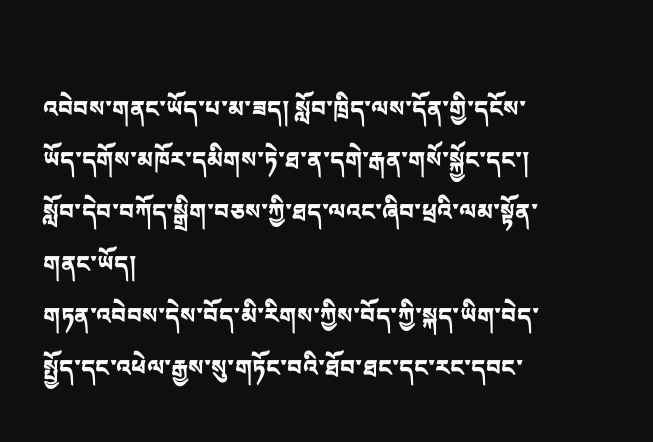འབེབས་གནང་ཡོད་པ་མ་ཟད། སློབ་ཁྲིད་ལས་དོན་གྱི་དངོས་ཡོད་དགོས་མཁོར་དམིགས་ཏེ་ཐ་ན་དགེ་རྒན་གསོ་སྐྱོང་དང་། སློབ་དེབ་བཀོད་སྒྲིག་བཅས་ཀྱི་ཐད་ལའང་ཞིབ་ཕྲའི་ལམ་སྟོན་གནང་ཡོད།
གཏན་འབེབས་དེས་བོད་མི་རིགས་ཀྱིས་བོད་ཀྱི་སྐད་ཡིག་བེད་སྤྱོད་དང་འཕེལ་རྒྱས་སུ་གཏོང་བའི་ཐོབ་ཐང་དང་རང་དབང་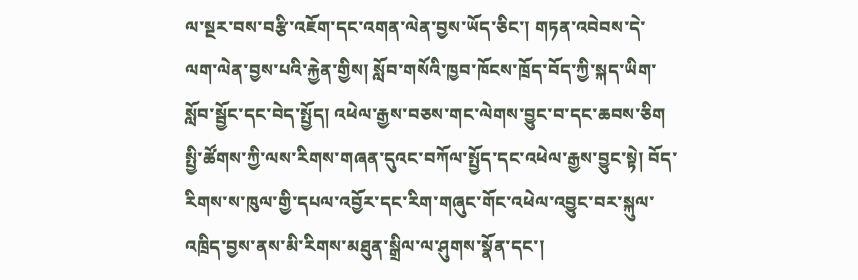ལ་སྔར་བས་བརྩི་འཇོག་དང་འགན་ལེན་བྱས་ཡོད་ཅིང་། གཏན་འབེབས་དེ་ལག་ལེན་བྱས་པའི་རྐྱེན་གྱིས། སློབ་གསོའི་ཁྱབ་ཁོངས་ཁྲོད་བོད་ཀྱི་སྐད་ཡིག་སློབ་སྦྱོང་དང་བེད་སྤྱོད། འཕེལ་རྒྱས་བཅས་གང་ལེགས་བྱུང་བ་དང་ཆབས་ཅིག སྤྱི་ཚོགས་ཀྱི་ལས་རིགས་གཞན་དུའང་བཀོལ་སྤྱོད་དང་འཕེལ་རྒྱས་བྱུང་སྟེ། བོད་རིགས་ས་ཁུལ་གྱི་དཔལ་འབྱོར་དང་རིག་གཞུང་གོང་འཕེལ་འབྱུང་བར་སྐུལ་འཁྲིད་བྱས་ནས་མི་རིགས་མཐུན་སྒྲིལ་ལ་ཤུགས་སྣོན་དང་།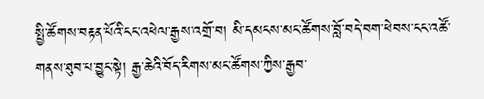སྤྱི་ཚོགས་བརྟན་པོའི་ངང་འཕེལ་རྒྱས་འགྲོ་བ། མི་དམངས་མང་ཚོགས་བློ་བདེ་བག་ཕེབས་ངང་འཚོ་གནས་ཐུབ་པ་བྱུང་སྟེ། རྒྱ་ཆེའི་བོད་རིགས་མང་ཚོགས་ཀྱིས་རྒྱབ་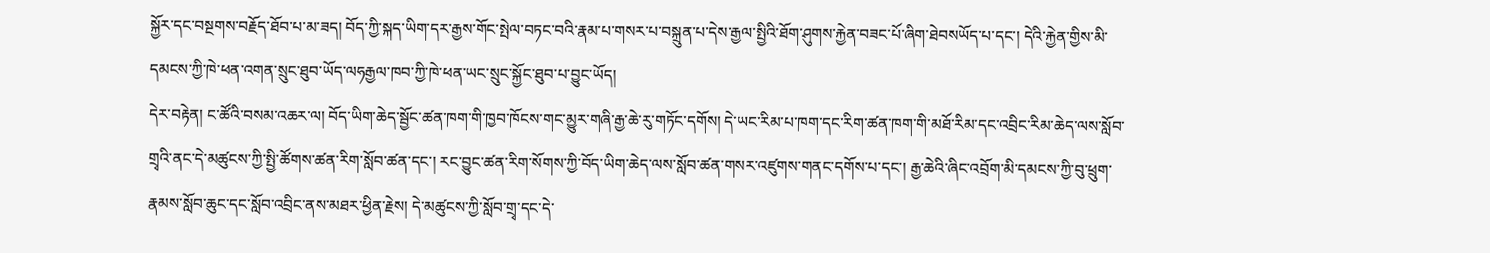སྐྱོར་དང་བསྔགས་བརྗོད་ཐོབ་པ་མ་ཟད། བོད་ཀྱི་སྐད་ཡིག་དར་རྒྱས་གོང་སྤེལ་བཏང་བའི་རྣམ་པ་གསར་པ་བསྐྲུན་པ་དེས་རྒྱལ་སྤྱིའི་ཐོག་ཤུགས་རྐྱེན་བཟང་པོ་ཞིག་ཐེབསཡོད་པ་དང་། དེའི་རྐྱེན་གྱིས་མི་དམངས་ཀྱི་ཁེ་ཕན་འགན་སྲུང་ཐུབ་ཡོད་ལཧརྒྱལ་ཁབ་ཀྱི་ཁེ་ཕན་ཡང་སྲུང་སྐྱོང་ཐུབ་པ་བྱུང་ཡོད།
དེར་བརྟེན། ང་ཚོའི་བསམ་འཆར་ལ། བོད་ཡིག་ཆེད་སྦྱོང་ཚན་ཁག་གི་ཁྱབ་ཁོངས་གང་མྱུར་གཞི་རྒྱ་ཆེ་རུ་གཏོང་དགོས། དེ་ཡང་རིམ་པ་ཁག་དང་རིག་ཚན་ཁག་གི་མཐོ་རིམ་དང་འབྲིང་རིམ་ཆེད་ལས་སློབ་གྲྭའི་ནང་དེ་མཚུངས་ཀྱི་སྤྱི་ཚོགས་ཚན་རིག་སློབ་ཚན་དང་། རང་བྱུང་ཚན་རིག་སོགས་ཀྱི་བོད་ཡིག་ཆེད་ལས་སློབ་ཚན་གསར་འཛུགས་གནང་དགོས་པ་དང་། རྒྱ་ཆེའི་ཞིང་འབྲོག་མི་དམངས་ཀྱི་བུ་ཕྲུག་རྣམས་སློབ་ཆུང་དང་སློབ་འབྲིང་ནས་མཐར་ཕྱིན་རྗེས། དེ་མཚུངས་ཀྱི་སློབ་གྲྭ་དང་དེ་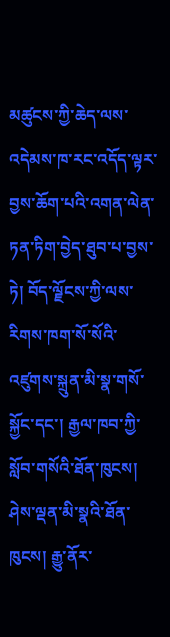མཚུངས་ཀྱི་ཆེད་ལས་འདེམས་ཁ་རང་འདོད་ལྟར་བྱས་ཆོག་པའི་འགན་ལེན་ཏན་ཏིག་བྱེད་ཐུབ་པ་བྱས་ཏེ། བོད་ལྗོངས་ཀྱི་ལས་རིགས་ཁག་སོ་སོའི་འཛུགས་སྐྲུན་མི་སྣ་གསོ་སྐྱོང་དང་། རྒྱལ་ཁབ་ཀྱི་སློབ་གསོའི་ཐོན་ཁུངས། ཤེས་ལྡན་མི་སྣའི་ཐོན་ཁུངས། རྒྱུ་ནོར་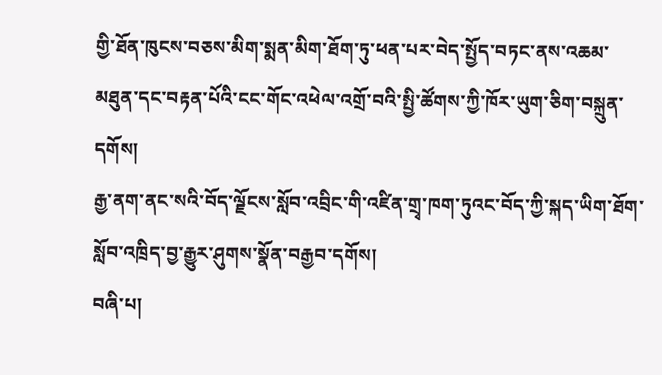གྱི་ཐོན་ཁུངས་བཅས་མིག་སྨན་མིག་ཐོག་ཏུ་ཕན་པར་བེད་སྤྱོད་བཏང་ནས་འཆམ་མཐུན་དང་བརྟན་པོའི་ངང་གོང་འཕེལ་འགྲོ་བའི་སྤྱི་ཚོགས་ཀྱི་ཁོར་ཡུག་ཅིག་བསྐྲུན་དགོས།
རྒྱ་ནག་ནང་སའི་བོད་ལྗོངས་སློབ་འབྲིང་གི་འཛིན་གྲྭ་ཁག་ཏུའང་བོད་ཀྱི་སྐད་ཡིག་ཐོག་སློབ་འཁྲིད་བྱ་རྒྱུར་ཤུགས་སྣོན་བརྒྱབ་དགོས།
བཞི་པ།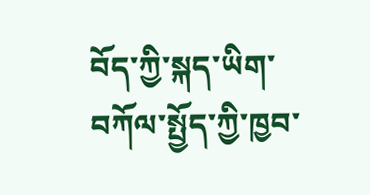བོད་ཀྱི་སྐད་ཡིག་བཀོལ་སྤྱོད་ཀྱི་ཁྱབ་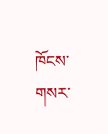ཁོངས་གསར་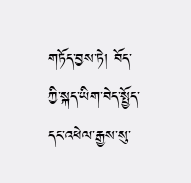གཏོད་བྱས་ཏེ། བོད་ཀྱི་སྐད་ཡིག་བེད་སྤྱོད་དང་འཕེལ་རྒྱས་སུ་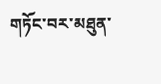གཏོང་བར་མཐུན་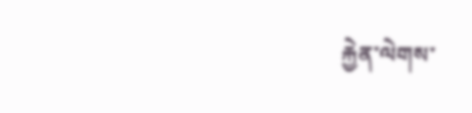རྐྱེན་ལེགས་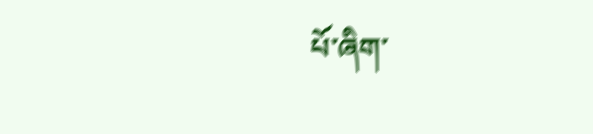པོ་ཞིག་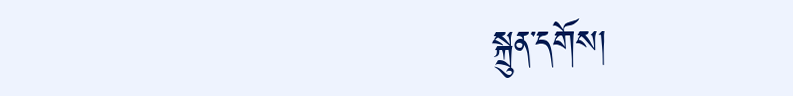སྐྲུན་དགོས།